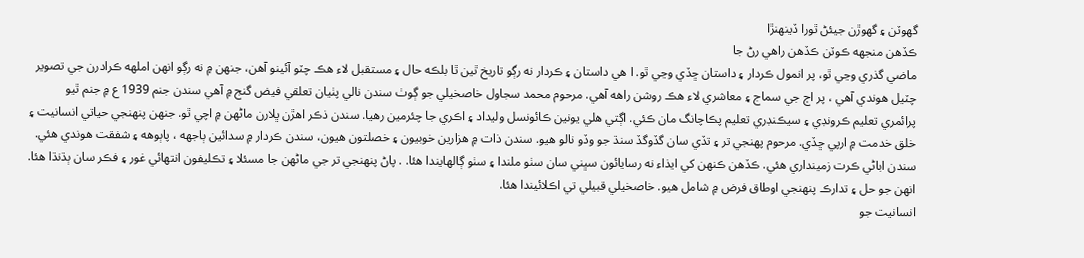گهوٽن ۽ گهوڙن جيئڻ ٿورا ڏينهنڙا
ڪڏهن منجهه ڪوٽن ڪڏهن راهي رڻ جا
ماضي گذري وڃي ٿو، پر انمول ڪردار ۽ داستان ڇڏي وڃي ٿو. ا هي داستان ۽ ڪردار نه رڳو تاريخ ٿين ٿا بلڪه حال ۽ مستقبل لاء هڪ چٽو آئينو آهن، جنهن ۾ نه رڳو انهن املهه ڪرادرن جي تصوير چٽيل هوندي آهي ، پر اڄ جي سماج ۽ معاشري لاء هڪ روشن راهه آهي. مرحوم محمد سجاول خاصخيلي جو ڳوٺ سندن نالي پٺيان تعلقي فيض گنج ۾ آهي سندن جنم 1939 ع ۾ جنم ٿيو
پرائمري تعليم ڪرونڊي ۽ سيڪنڊري تعليم پڪاچانگ مان ڪئي. اڳتي هلي يونين ڪائونسل وليداد ۽ اڪري جا چئرمين رهيا. سندن ذڪر اهڙن ڀلارن ماڻهن ۾ اچي ٿو. جنهن پنهنجي حياتي انسانيت ۽ خلق خدمت ۾ ارپي ڇڏي. مرحوم پهنجي تر ۽ تڏي سان گڏوگڏ سنڌ جو وڏو نالو هيو. سندن ذات ۾ هزارين خوبيون ۽ خصلتون هيون، سندن ڪردار ۾ سدائين ٻاجهه ، پاٻوهه ۽ شفقت هوندي هئي. سندن اباڻي ڪرت زمينداري هئي. ڪڏهن ڪنهن کي ايذاء نه رسايائون سڀني سان سٺو ملندا ۽ سٺو ڳالهايندا هئا. . پاڻ پنهنجي تر جي ماڻهن جا مسئلا ۽ تڪليفون انتهائي غور ۽ فڪر سان ٻڌنڌا هئا. انهن جو حل ۽ تدارڪ پنهنجي اوطاق فرض ۾ شامل هيو. خاصخيلي قبيلي تي اڪلائيندا هئا.
انسانيت جو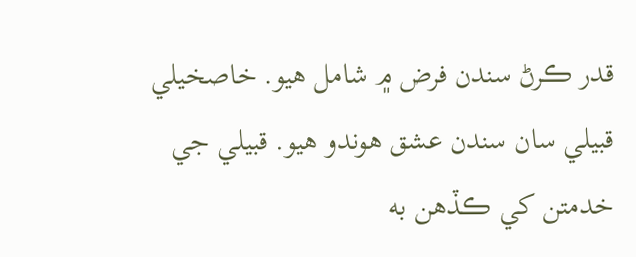قدر ڪرڻ سندن فرض ۾ شامل هيو. خاصخيلي قبيلي سان سندن عشق هوندو هيو. قبيلي جي خدمتن کي ڪڏهن به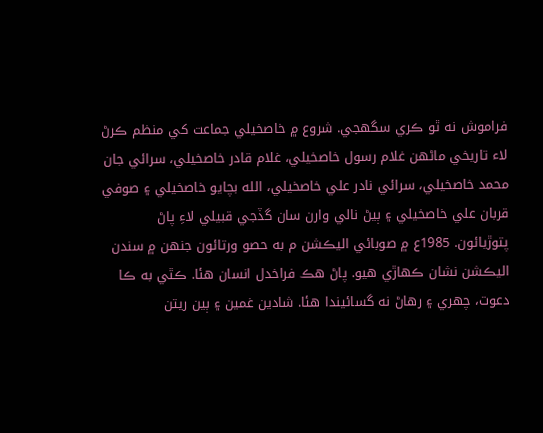فراموش نه ٿو ڪري سگھجي. شروع ۾ خاصخيلي جماعت کي منظم ڪرڻ لاء تاريخي ماڻهن غلام رسول خاصخيلي، غلام قادر خاصخيلي، سرائي جان محمد خاصخيلي، سرائي نادر علي خاصخيلي، الله بچايو خاصخيلي ۽ صوفي قربان علي خاصخيلي ۽ ٻيڻ نالي وارن سان گڏجي قبيلي لاءِ پاڻ پتوڙيائون. 1985ع ۾ صوبائي اليڪشن م به حصو ورتائون جنهن ۾ سندن اليڪشن نشان ڪهاڙي هيو. پاڻ هڪ فراخدل انسان هئا. ڪٿي به ڪا دعوت، چهري ۽ رهاڻ نه گسائيندا هئا. شادين غمين ۽ ٻين ريتن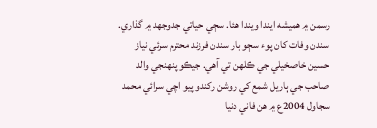رسمن ۾ هميشه ايندا ويندا هئا. سڄي حياتي جدوجھد ۾ گذاري. سندن وفات کان پوء سڄو بار سندن فرزند محترم سرئي نياز حسين خاصخيلي جي ڪلهن تي آهي. جيڪو پنهنجي والد صاحب جي ٻاريل شمع کي روشن رکندو پيو اچي سرائي محمد سجاول 2004ع ۾ هن فاني دنيا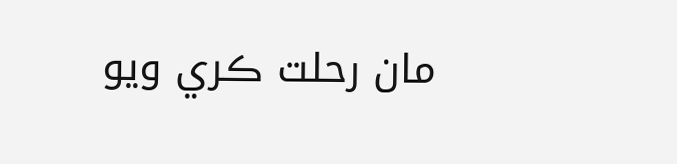مان رحلت ڪري ويو